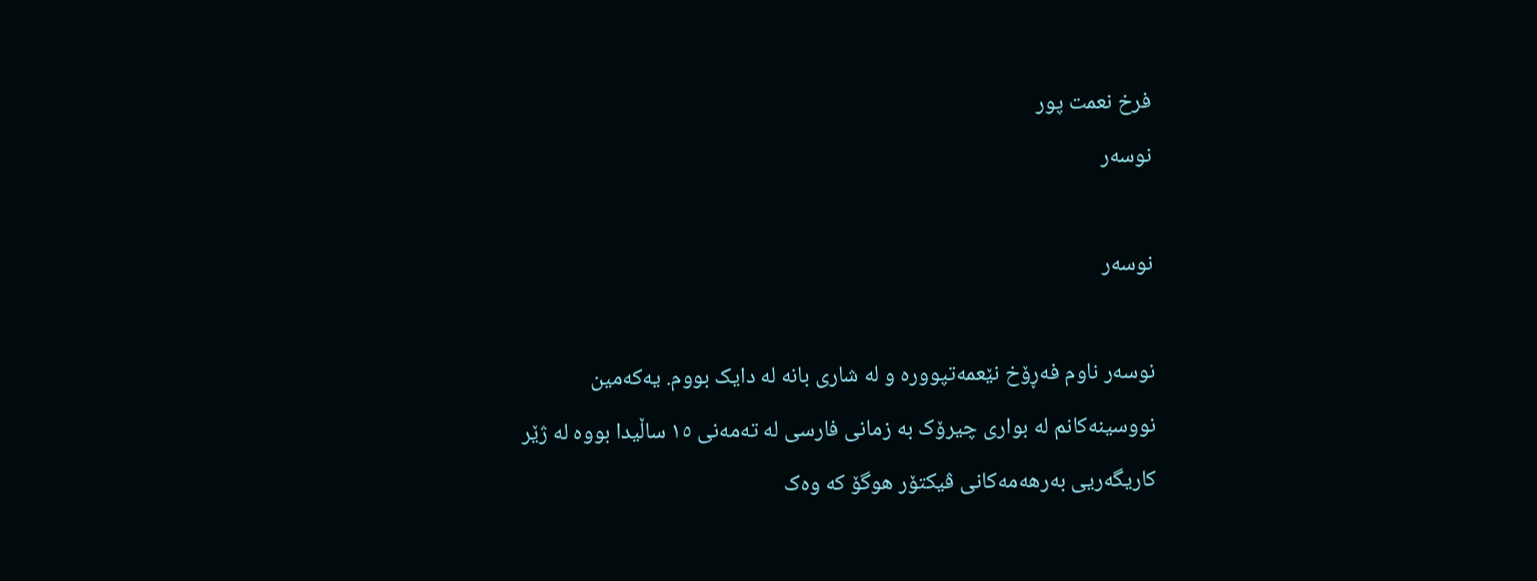فرخ نعمت پور
نوسەر

نوسەر

نوسەر ناوم فەڕۆخ نێعمەتپوورە و لە شاری بانە لە دایک بووم. یەکەمین نووسینەکانم لە بواری چیرۆک بە زمانی فارسی لە تەمەنی ١٥ ساڵیدا بووە لە ژێر کاریگەریی بەرهەمەکانی ڤیکتۆر هوگۆ کە وەک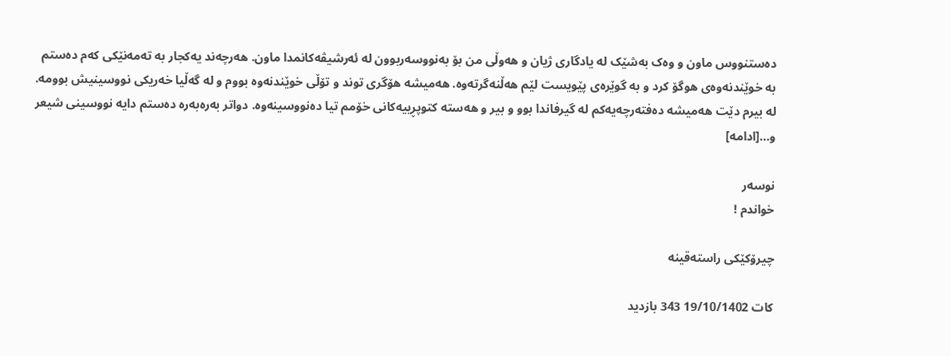دەستنووس ماون و وەک بەشێک لە یادگاری ژیان و هەوڵی من بۆ بەنووسەربوون لە ئەرشیڤەکانمدا ماون. هەرچەند یەکجار بە تەمەنێکی کەم دەستم بە خوێندنەوەی هوگۆ کرد و بە گوێرەی پێویست لێم هەڵنەگرتەوە. هەمیشە هۆگری توند و تۆڵی خوێندنەوە بووم و لە گەڵیا خەریکی نووسینیش بوومە. لە بیرم دێت هەمیشە دەفتەرچەیەکم لە گیرفاندا بوو و بیر و هەستە کتوپڕییەکانی خۆمم تیا دەنووسینەوە. دواتر بەرەبەرە دەستم دایە نووسینی شیعر و…[ادامه]

نوسەر
خواندم !

چیرۆکێکی راستەقینە

کات 19/10/1402 343 بازدید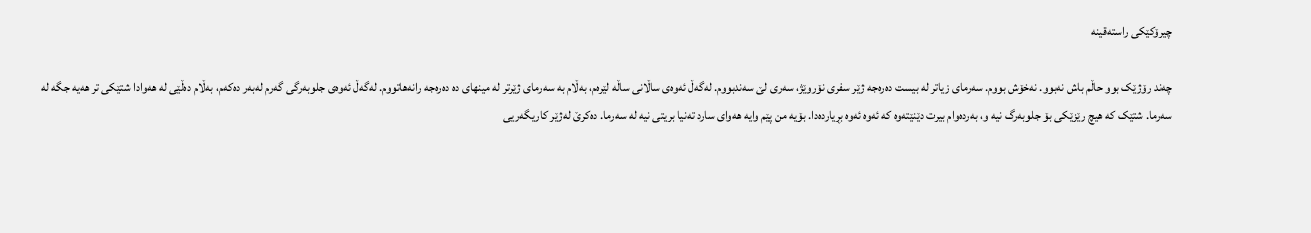چیرۆکێکی راستەقینە

چەند رۆژێک بوو حاڵم باش نەبوو. نەخۆش بووم. سەرمای زیاتر لە بیست دەرەجە ژێر سفری نۆروێژ، سەری لێ سەندبووم. لەگەڵ ئەوەی ساڵانی ساڵە لێرەم، بەڵام بە سەرمای ژێرتر لە مینهای دە دەرەجە رانەهاتووم. لەگەڵ ئەوەی جلوبەرگی گەرم لەبەر دەکەم، بەڵام دەڵێی لە هەوادا شتێکی تر هەیە جگە لە سەرما. شتێک کە هیچ رێزێکی بۆ جلوبەرگ نیە و، بەردەوام بیرت دێنێتەوە کە ئەوە ئەوە بڕیاردەدا. بۆیە من پێم وایە هەوای سارد تەنیا بریتی نیە لە سەرما. دەکرێ لەژێر کاریگەریی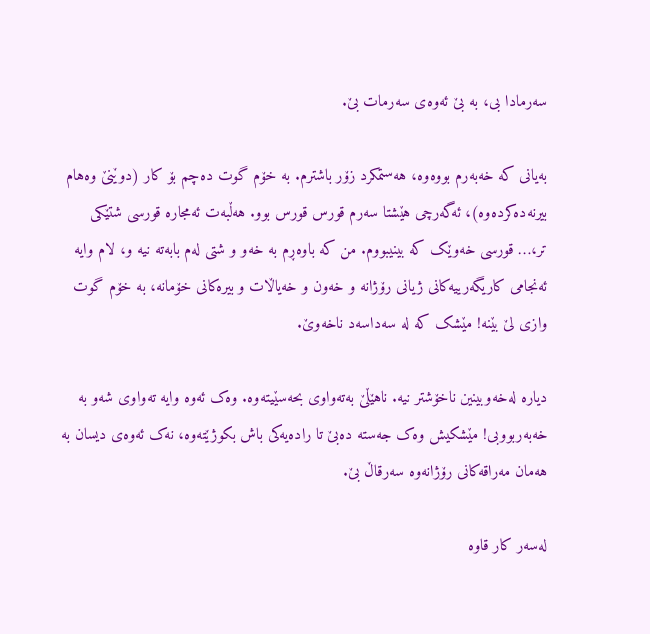سەرمادا بی، بە بێ ئەوەی سەرمات بێ.

بەیانی کە خەبەرم بووەوە، هەستمکرد زۆر باشترم. بە خۆم گوت دەچم بۆ کار (دوێنێ وەهام بیرنەدەکردەوە)، ئەگەرچی هێشتا سەرم قورس قورس بوو. هەڵبەت ئەمجارە قورسی شتێکی تر،… قورسی خەوێک کە بینیبووم. من کە باوەڕم بە خەو و شتی لەم بابەتە نیە و، لام وایە ئەنجامی کاریگەرییەکانی ژیانی رۆژانە و خەون و خەیاڵات و بیرەکانی خۆمانە، بە خۆم گوت وازی لێ بێنە! مێشک کە لە سەداسەد ناخەوێ.

دیارە لەخەوبینین ناخۆشتر نیە. ناهێڵێ بەتەواوی بحەسێیتەوە. وەک ئەوە وایە تەواوی شەو بە خەبەربووبی! مێشکیش وەک جەستە دەبێ تا رادەیەکی باش بکوژێتەوە، نەک ئەوەی دیسان بە هەمان مەراقەکانی رۆژانەوە سەرقاڵ بێ.

لەسەر کار قاوە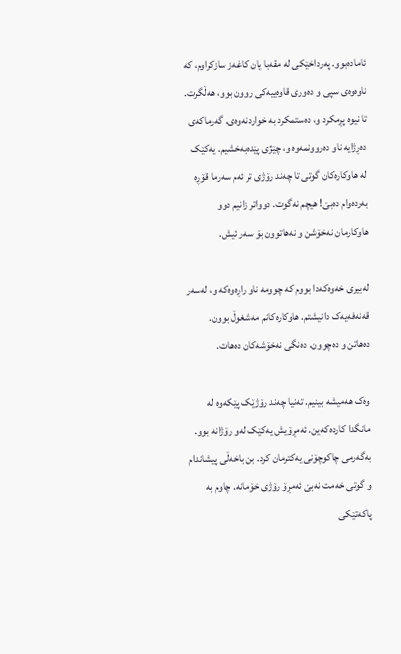ئامادەبوو. پەرداخێکی لە مقەبا یان کاغەز سازکراوم، کە ناوەوەی سپی و دەوری قاوەییەکی روون بوو، هەڵگرت. تا نیوە پڕمکرد و، دەستمکرد بە خواردنەوەی. گەرماکەی دەڕژایە ناو دەروونمەوە و، چێژی پێدەبەخشیم. یەکێک لە هاوکارەکان گوتی تا چەند رۆژی تر ئەم سەرما قۆڕە بەردەوام دەبێ! هیچم نەگوت. دوواتر زانیم دوو هاوکارمان نەخۆشن و نەهاتوون بۆ سەر ئیش.

لەبیری خەوەکەدا بووم کە چوومە ناو راڕەوەکە و، لەسەر قەنەفەیەک دانیشتم. هاوکارەکانم مەشغوڵ بوون. دەهاتن و دەچوون. دەنگی نەخۆشەکان دەهات.

وەک هەمیشە بینیم. تەنیا چەند رۆژێک پێکەوە لە مانگدا کاردەکەین. ئەمڕۆیش یەکێک لەو رۆژانە بوو. بەگەرمی چاکوچۆنی یەکترمان کرد. بن باخەڵی پیشاندام و گوتی خەمت نەبێ ئەمڕۆ رۆژی خۆمانە. چاوم بە پاکەتێکی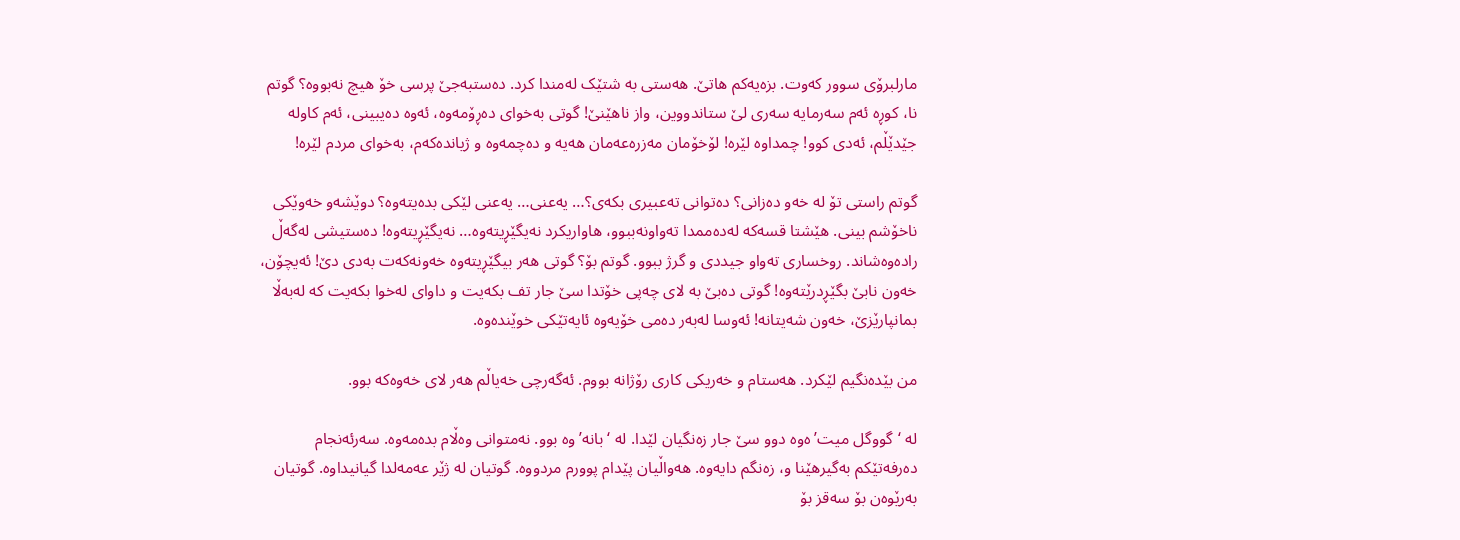مارلبرۆی سوور کەوت. بزەیەکم هاتێ. هەستی بە شتێک لەمندا کرد. دەستبەجێ پرسی خۆ هیچ نەبووە؟ گوتم نا، کوڕە ئەم سەرمایە سەری لێ ستاندووین، واز ناهێنێ! گوتی بەخوای دەڕۆمەوە، ئەوە دەیبینی، ئەم کاولە جێدێڵم، ئەدی کوو! چمداوە لێرە! لۆخۆمان مەزرەعەمان هەیە و دەچمەوە و ژیاندەکەم، بەخوای مردم لێرە!

گوتم راستی تۆ لە خەو دەزانی؟ دەتوانی تەعبیری بکەی؟… یەعنی… یەعنی لێکی بدەیتەوە؟ دوێشەو خەوێکی ناخۆشم بینی. هێشتا قسەکە لەدەممدا تەواونەببوو، هاواریکرد نەیگێڕیتەوە… نەیگێڕیتەوە! دەستیشی لەگەڵ رادەوەشاند. روخساری تەواو جیددی و گرژ ببوو. گوتم بۆ؟ گوتی هەر بیگێڕیتەوە خەونەکەت بەدی دێ! ئەیچۆن، خەون نابێ بگێڕدرێتەوە! گوتی دەبێ بە لای چەپی خۆتدا سێ جار تف بکەیت و داوای لەخوا بکەیت کە لەبەڵا بمانپارێزێ، خەون شەیتانە! ئەوسا لەبەر دەمی خۆیەوە ئایەتێکی خوێندەوە.

من بێدەنگیم لێکرد. هەستام و خەریکی کاری رۆژانە بووم. ئەگەرچی خەیاڵم هەر لای خەوەکە بوو.

لە ‘گووگل میت’ەوە دوو سێ جار زەنگیان لێدا. لە ‘بانە’وە بوو. نەمتوانی وەڵام بدەمەوە. سەرئەنجام دەرفەتێکم بەگیرهێنا و، زەنگم دایەوە. هەواڵیان پێدام پوورم مردووە. گوتیان لە ژێر عەمەلدا گیانیداوە. گوتیان بەرێوەن بۆ سەقز بۆ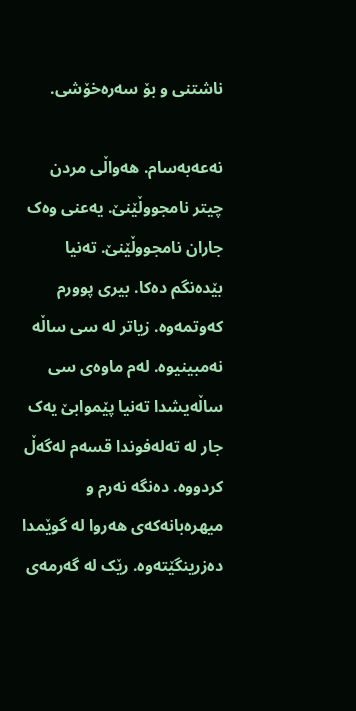ناشتنی و بۆ سەرەخۆشی.

نەعەبەسام. هەواڵی مردن چیتر نامجووڵێنێ. یەعنی وەک جاران نامجووڵێنێ. تەنیا بێدەنگم دەکا. بیری پوورم کەوتمەوە. زیاتر لە سی ساڵە نەمبینیوە. لەم ماوەی سی ساڵەیشدا تەنیا پێموابێ یەک جار لە تەلەفوندا قسەم لەگەڵ کردووە. دەنگە نەرم و میهرەبانەکەی هەروا لە گوێمدا دەزرینگێتەوە. رێک لە گەرمەی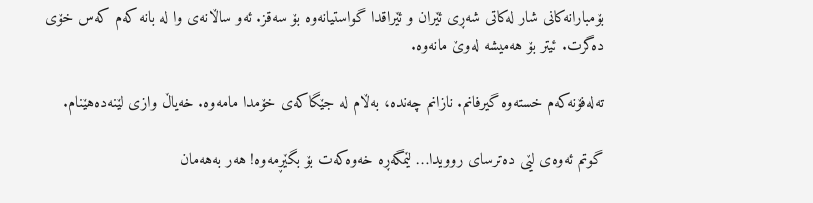بۆمبارانەکانی شار لەکاتی شەڕی ئێران و ئێراقدا گواستیانەوە بۆ سەقز. ئەو ساڵانەی وا لە بانە کەم کەس خۆی دەگرت. ئیتر بۆ هەمیشە لەوێ مانەوە.

تەلەفۆنەکەم خستەوە گیرفانم. نازانم چەندە، بەڵام لە جێگاکەی خۆمدا مامەوە. خەیاڵ وازی لێنەدەهێنام.

گوتم ئەوەی لێی دەترسای روویدا… لێمگەڕە خەوەکەت بۆ بگێڕمەوە! هەر بەهەمان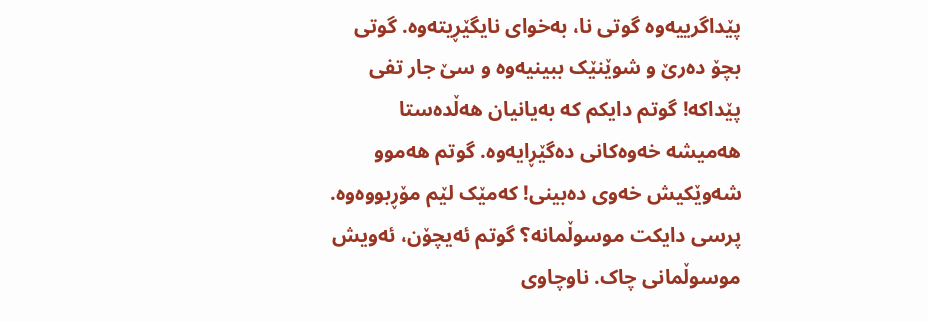پێداگرییەوە گوتی نا، بەخوای نایگێڕیتەوە. گوتی بچۆ دەرێ و شوێنێک ببینیەوە و سێ جار تفی پێداکە! گوتم دایکم کە بەیانیان هەڵدەستا هەمیشە خەوەکانی دەگێڕایەوە. گوتم هەموو شەوێکیش خەوی دەبینی! کەمێک لێم مۆڕبووەوە. پرسی دایکت موسوڵمانە؟ گوتم ئەیچۆن، ئەویش موسوڵمانی چاک. ناوچاوی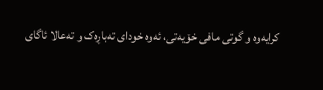کرایەوە و گوتی مافی خۆیەتی، ئەوە خودای تەباڕەک و تەعالا ئاگای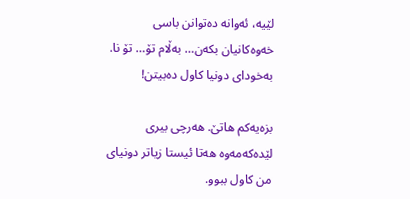لێیە، ئەوانە دەتوانن باسی خەوەکانیان بکەن… بەڵام تۆ… تۆ نا. بەخودای دونیا کاول دەبیتن!

بزەیەکم هاتێ. هەرچی بیری لێدەکەمەوە هەتا ئیستا زیاتر دونیای من کاول ببوو.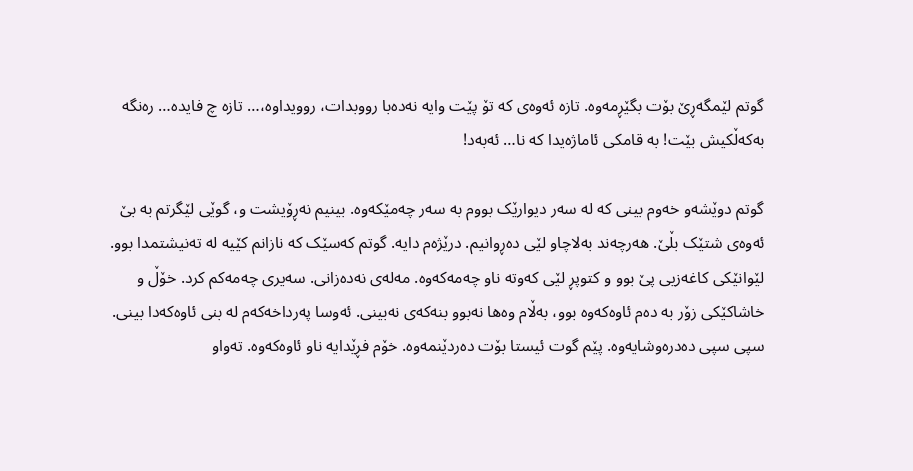گوتم لێمگەڕێ بۆت بگێڕمەوە. تازە ئەوەی کە تۆ پێت وایە نەدەبا رووبدات، روویداوە،… تازە چ فایدە… رەنگە بەکەڵکیش بێت! بە قامکی ئاماژەیدا کە نا… ئەبەد!

گوتم دوێشەو خەوم بینی کە لە سەر دیوارێک بووم بە سەر چەمێکەوە. بینیم نەڕۆیشت و، گوێی لێگرتم بە بێ ئەوەی شتێک بڵێ. هەرچەند بەلاچاو لێی دەڕوانیم. درێژەم دایە. گوتم کەسێک کە نازانم کێیە لە تەنیشتمدا بوو. لێوانێکی کاغەزیی پێ بوو و کتوپڕ لێی کەوتە ناو چەمەکەوە. مەلەی نەدەزانی. سەیری چەمەکم کرد. خۆڵ و خاشاکێکی زۆر بە دەم ئاوەکەوە بوو، بەڵام وەها نەبوو بنەکەی نەبینی. ئەوسا پەرداخەکەم لە بنی ئاوەکەدا بینی. سپی سپی دەدرەوشایەوە. پێم گوت ئیستا بۆت دەردێنمەوە. خۆم فڕێدایە ناو ئاوەکەوە. تەواو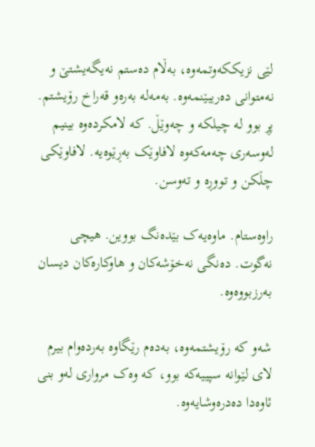لێی نزیککەوتمەوە، بەڵام دەستم نەیگەیشتێ و نەمتوانی دەریبێنمەوە. بەمەلە بەرەو قەراخ رۆیشتم. پڕ بوو لە چیلکە و چەوێڵ. کە لامکردەوە بینیم لەوسەری چەمەکەوە لافاوێک بەڕێوەیە. لافاوێکی چڵکن و تووڕە و تەوسن.

راوەستام. ماوەیەک بێدەنگ بووین. هیچی نەگوت. دەنگی نەخۆشەکان و هاوکارەکان دیسان بەرزبووەوە.

شەو کە رۆیشتمەوە، بەدەم رێگاوە بەردەوام بیرم لای لێوانە سپییەکە بوو، کە وەک مرواری لەو بنی ئاوەدا دەدرەوشایەوە.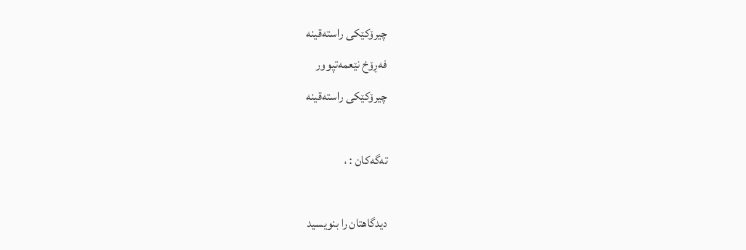چیرۆکێکی راستەقینە
فەڕۆخ نێعمەتپوور
چیرۆکێکی راستەقینە

تەگەکان : ،

دیدگاهتان را بنویسید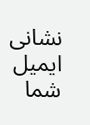نشانی ایمیل شما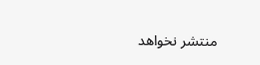منتشر نخواهد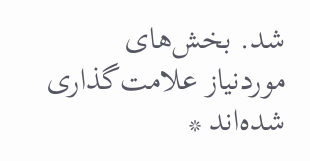شد. بخش‌های موردنیاز علامت‌گذاری شده‌اند *